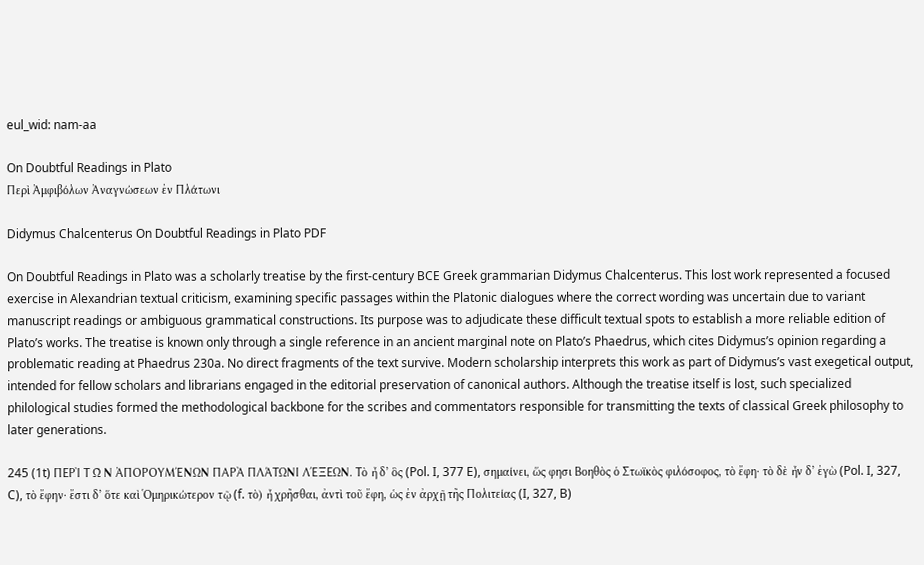eul_wid: nam-aa

On Doubtful Readings in Plato
Περὶ Ἀμφιβόλων Ἀναγνώσεων ἐν Πλάτωνι

Didymus Chalcenterus On Doubtful Readings in Plato PDF

On Doubtful Readings in Plato was a scholarly treatise by the first-century BCE Greek grammarian Didymus Chalcenterus. This lost work represented a focused exercise in Alexandrian textual criticism, examining specific passages within the Platonic dialogues where the correct wording was uncertain due to variant manuscript readings or ambiguous grammatical constructions. Its purpose was to adjudicate these difficult textual spots to establish a more reliable edition of Plato’s works. The treatise is known only through a single reference in an ancient marginal note on Plato’s Phaedrus, which cites Didymus’s opinion regarding a problematic reading at Phaedrus 230a. No direct fragments of the text survive. Modern scholarship interprets this work as part of Didymus’s vast exegetical output, intended for fellow scholars and librarians engaged in the editorial preservation of canonical authors. Although the treatise itself is lost, such specialized philological studies formed the methodological backbone for the scribes and commentators responsible for transmitting the texts of classical Greek philosophy to later generations.

245 (1t) ΠΕΡῚ Τ Ω͂ Ν ἈΠΟΡΟΥΜΈΝΩΝ ΠΑΡᾺ ΠΛΆΤΩΝΙ ΛΈΞΕΩΝ. Τὸ ἦ δ’ ὃς (Pol. I, 377 E), σημαίνει, ὥς φησι Βοηθὸς ὁ Στωϊκὸς φιλόσοφος, τὸ ἔφη· τὸ δὲ ἦν δ’ ἐγὼ (Pol. I, 327, C), τὸ ἔφην· ἔστι δ’ ὅτε καὶ Ὁμηρικώτερον τῷ (f. τὸ) ἦ χρῆσθαι, ἀντὶ τοῦ ἔφη, ὡς ἐν ἀρχῇ τῆς Πολιτείας (I, 327, B)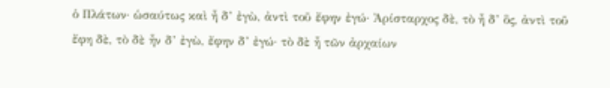ὁ Πλάτων· ὡσαύτως καὶ ἦ δ’ ἐγὼ, ἀντὶ τοῦ ἔφην ἐγώ· Ἀρίσταρχος δὲ, τὸ ἦ δ’ ὃς, ἀντὶ τοῦ ἔφη δὲ, τὸ δὲ ἦν δ’ ἐγὼ, ἔφην δ’ ἐγώ· τὸ δὲ ἦ τῶν ἀρχαίων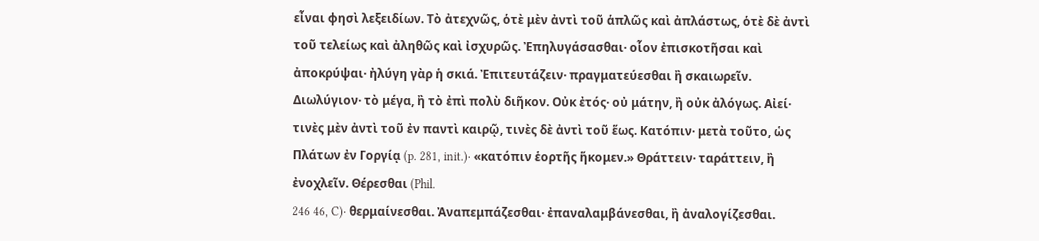εἶναι φησὶ λεξειδίων. Τὸ ἀτεχνῶς, ὁτὲ μὲν ἀντὶ τοῦ ἁπλῶς καὶ ἀπλάστως, ὁτὲ δὲ ἀντὶ τοῦ τελείως καὶ ἀληθῶς καὶ ἰσχυρῶς. Ἐπηλυγάσασθαι· οἷον ἐπισκοτῆσαι καὶ ἀποκρύψαι· ἠλύγη γὰρ ἡ σκιά. Ἐπιτευτάζειν· πραγματεύεσθαι ἢ σκαιωρεῖν. Διωλύγιον· τὸ μέγα, ἢ τὸ ἐπὶ πολὺ διῆκον. Οὐκ ἐτός· οὐ μάτην, ἢ οὐκ ἀλόγως. Αἰεί· τινὲς μὲν ἀντὶ τοῦ ἐν παντὶ καιρῷ, τινὲς δὲ ἀντὶ τοῦ ἕως. Κατόπιν· μετὰ τοῦτο, ὡς Πλάτων ἐν Γοργίᾳ (p. 281, init.)· «κατόπιν ἑορτῆς ἥκομεν.» Θράττειν· ταράττειν, ἢ ἐνοχλεῖν. Θέρεσθαι (Phil.
246 46, C)· θερμαίνεσθαι. Ἀναπεμπάζεσθαι· ἐπαναλαμβάνεσθαι, ἢ ἀναλογίζεσθαι.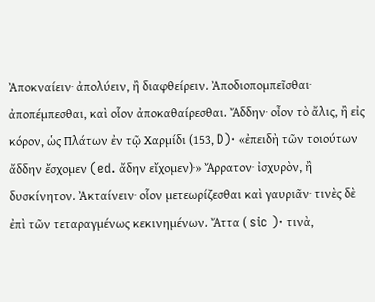Ἀποκναίειν· ἀπολύειν, ἢ διαφθείρειν. Ἀποδιοπομπεῖσθαι· ἀποπέμπεσθαι, καὶ οἷον ἀποκαθαίρεσθαι. Ἄδδην· οἶον τὸ ἄλις, ἢ εἰς κόρον, ὡς Πλάτων ἐν τῷ Χαρμίδι (153, D)· «ἐπειδὴ τῶν τοιούτων ἄδδην ἔσχομεν (ed. ἄδην εἴχομεν)·» Ἄρρατον· ἰσχυρὸν, ἢ δυσκίνητον. Ἀκταίνειν· οἷον μετεωρίζεσθαι καὶ γαυριᾶν· τινὲς δὲ ἐπὶ τῶν τεταραγμένως κεκινημένων. Ἄττα ( sic )· τινὰ,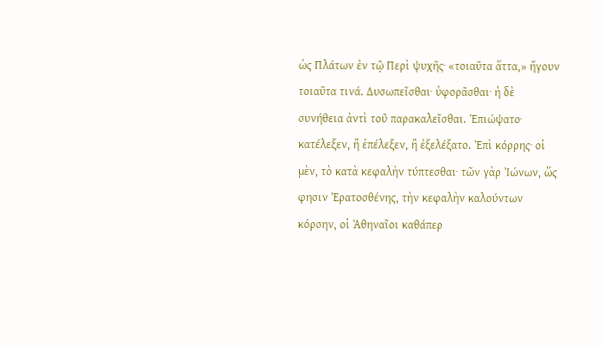ὡς Πλάτων ἐν τῷ Περὶ ψυχῆς· «τοιαῦτα ἅττα,» ἤγουν τοιαῦτα τινά. Δυσωπεῖσθαι· ὑφορᾶσθαι· ἡ δὲ συνήθεια ἀντὶ τοῦ παρακαλεῖσθαι. Ἐπιώψατο· κατέλεξεν, ἢ ἐπέλεξεν, ἢ ἐξελέξατο. Ἐπὶ κόρρης· οἱ μὲν, τὸ κατὰ κεφαλὴν τύπτεσθαι· τῶν γὰρ Ἰώνων, ὥς φησιν Ἐρατοσθένης, τὴν κεφαλὴν καλούντων κόρσην, οἱ Ἀθηναῖοι καθάπερ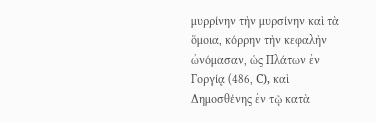μυρρίνην τὴν μυρσίνην καὶ τὰ ὅμοια, κόρρην τὴν κεφαλὴν ὠνόμασαν, ὡς Πλάτων ἐν Γοργίᾳ (486, C), καὶ Δημοσθένης ἐν τῷ κατὰ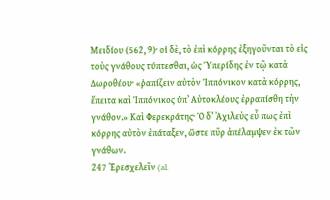Μειδίου (562, 9)· οἱ δὲ, τὸ ἐπὶ κόρρης ἐξηγοῦνται τὸ εἰς τοὺς γνάθους τύπτεσθαι, ὡς Ὑπερίδης ἐν τῷ κατὰ Δωροθέου· «ῥαπίζειν αὐτὸν Ἱππόνικον κατὰ κόρρης, ἔπειτα καὶ Ἱππόνικος ὑπ’ Αὐτοκλέους ἐρραπίσθη τὴν γνάθον.» Καὶ Φερεκράτης· Ὁ δ’ Ἀχιλεὺς εὖ πως ἐπὶ κόρρης αὐτὸν ἐπάταξεν, ὥστε πῦρ ἀπέλαμψεν ἐκ τῶν γνάθων.
247 Ἐρεσχελεῖν (al.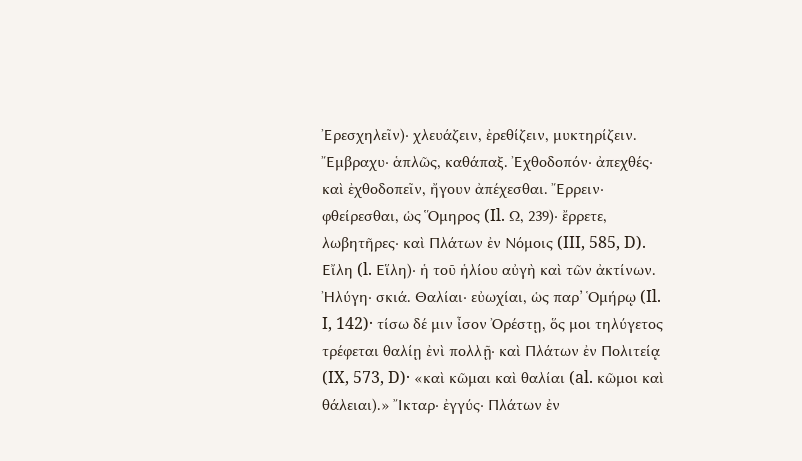Ἐρεσχηλεῖν)· χλευάζειν, ἐρεθίζειν, μυκτηρίζειν. Ἔμβραχυ· ἁπλῶς, καθάπαξ. Ἐχθοδοπόν· ἀπεχθές· καὶ ἐχθοδοπεῖν, ἤγουν ἀπέχεσθαι. Ἔρρειν· φθείρεσθαι, ὡς Ὅμηρος (Il. Ω, 239)· ἔρρετε, λωβητῆρες· καὶ Πλάτων ἐν Νόμοις (III, 585, D). Εἴλη (l. Εἵλη)· ἡ τοῦ ἡλίου αὐγὴ καὶ τῶν ἀκτίνων. Ἠλύγη· σκιά. Θαλίαι· εὐωχίαι, ὡς παρ’ Ὁμήρῳ (Il. I, 142)· τίσω δέ μιν ἶσον Ὀρέστῃ, ὅς μοι τηλύγετος τρέφεται θαλίῃ ἐνὶ πολλῇ· καὶ Πλάτων ἐν Πολιτείᾳ (IX, 573, D)· «καὶ κῶμαι καὶ θαλίαι (al. κῶμοι καὶ θάλειαι).» Ἴκταρ· ἐγγύς· Πλάτων ἐν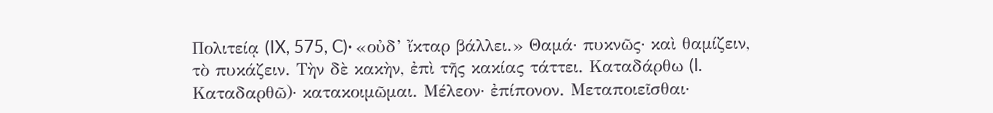Πολιτείᾳ (IX, 575, C)· «οὐδ’ ἴκταρ βάλλει.» Θαμά· πυκνῶς· καὶ θαμίζειν, τὸ πυκάζειν. Τὴν δὲ κακὴν, ἐπὶ τῆς κακίας τάττει. Καταδάρθω (l. Καταδαρθῶ)· κατακοιμῶμαι. Μέλεον· ἐπίπονον. Μεταποιεῖσθαι·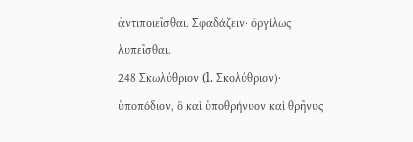ἀντιποιεῖσθαι. Σφαδάζειν· ὀργίλως λυπεῖσθαι.
248 Σκωλύθριον (l. Σκολύθριον)· ὑποπόδιον, ὃ καὶ ὑποθρήνυον καὶ θρῆνυς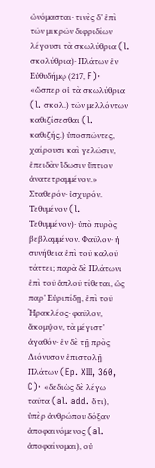ὠνόμασται· τινὲς δ’ ἐπὶ τῶν μικρῶν διφριδίων λέγουσι τὰ σκωλύθρια (l. σκολύθρια)· Πλάτων ἐν Εὐθυδήμῳ (217, F)· «ὥσπερ οἱ τὰ σκωλύθρια (l. σκολ.) τῶν μελλόντων καθιζίσεσθαι (l. καθιζής.) ὑποσπῶντες, χαίρουσι καὶ γελῶσιν, ἐπειδὰν ἴδωσιν ὕπτιον ἀνατετραμμένον.» Σταθερόν· ἰσχυρόν. Τεθυμένον (l. Τεθυμμένον)· ὑπὸ πυρὸς βεβλαμμένον. Φαῦλον· ἡ συνήθεια ἐπὶ τοῦ καλοῦ τάττει; παρὰ δὲ Πλάτωνι ἐπὶ τοῦ ἁπλοῦ τίθεται, ὡς παρ’ Εὐριπίδῃ, ἐπὶ τοῦ Ἡρακλέος· φαῦλον, ἄκομψον, τὰ μέγιστ’ ἀγαθόν· ἐν δὲ τῇ πρὸς Διόνυσον ἐπιστολῇ Πλάτων (Ep. XIII, 360, C)· «δεδιὼς δὲ λέγω ταῦτα (al. add. ὅτι), ὑπὲρ ἀνθρώπου δόξαν ἀποφαινόμενος (al. ἀποφαίνομαι), οὐ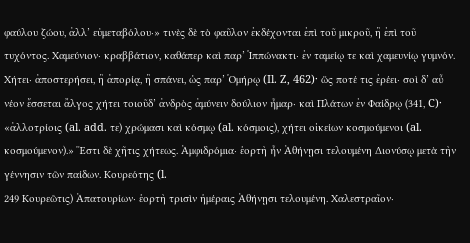φαύλου ζώου, ἀλλ’ εὐμεταβόλου·» τινὲς δὲ τὸ φαῦλον ἐκδέχονται ἐπὶ τοῦ μικροῦ, ἢ ἐπὶ τοῦ τυχόντος. Χαμεύνιον· κραββάτιον, καθάπερ καὶ παρ’ Ἱππώνακτι· ἐν ταμείῳ τε καὶ χαμευνίῳ γυμνόν. Χήτει· ἀποστερήσει, ἢ ἀπορίᾳ, ἢ σπάνει, ὡς παρ’ Ὁμήρῳ (Il. Z, 462)· ὥς ποτέ τις ἐρέει· σοὶ δ’ αὖ νέον ἔσσεται ἄλγος χήτει τοιοῦδ’ ἀνδρὸς ἀμύνειν δούλιον ἦμαρ· καὶ Πλάτων ἐν Φαίδρῳ (341, C)· «ἀλλοτρίοις (al. add. τε) χρώμασι καὶ κόσμῳ (al. κόσμοις), χήτει οἰκείων κοσμούμενοι (al. κοσμούμενον).» Ἕστι δὲ χῆτις χήτεως. Ἀμφιδρόμια· ἑορτὴ ἦν Ἀθήνῃσι τελουμένη Διονύσῳ μετὰ τὴν γέννησιν τῶν παίδων. Κουρεότης (l.
249 Κουρεῶτις) Ἀπατουρίων· ἑορτὴ τρισὶν ἡμέραις Ἀθήνῃσι τελουμένη. Χαλεστραῖον·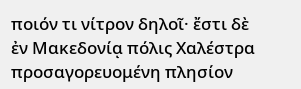ποιόν τι νίτρον δηλοῖ· ἔστι δὲ ἐν Μακεδονίᾳ πόλις Χαλέστρα προσαγορευομένη πλησίον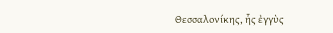Θεσσαλονίκης, ἧς ἐγγὺς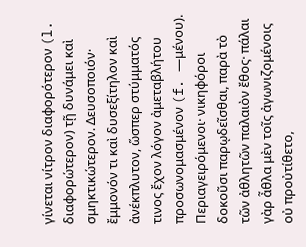γίνεται νίτρον διαφορότερον (l. διαφορώτερον) τῇ δυνάμει καὶ σμηκτικώτερον. Δευσοποιόν· ἔμμονόν τι καὶ δυσεξίτηλον καὶ ἀνέκπλυτον, ὥσπερ στύμματός τινος ἔχον λόγον ἀμεταβλήτου προσωνομασμένον (f. —μένου). Περιαγειρόμενοι· νικηφόροι δοκοῦσι παρῳδεῖσθαι, παρὰ τὸ τῶν ἀθλητῶν παλαιὸν ἔθος· πάλαι γὰρ ἆθλα μὲν τοῖς ἀγωνιζομένοις οὐ προὐτίθετο,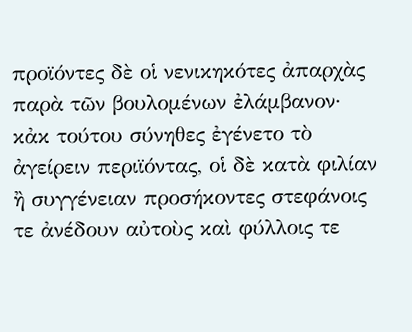προϊόντες δὲ οἱ νενικηκότες ἀπαρχὰς παρὰ τῶν βουλομένων ἐλάμβανον· κἀκ τούτου σύνηθες ἐγένετο τὸ ἀγείρειν περιϊόντας, οἱ δὲ κατὰ φιλίαν ἢ συγγένειαν προσήκοντες στεφάνοις τε ἀνέδουν αὐτοὺς καὶ φύλλοις τε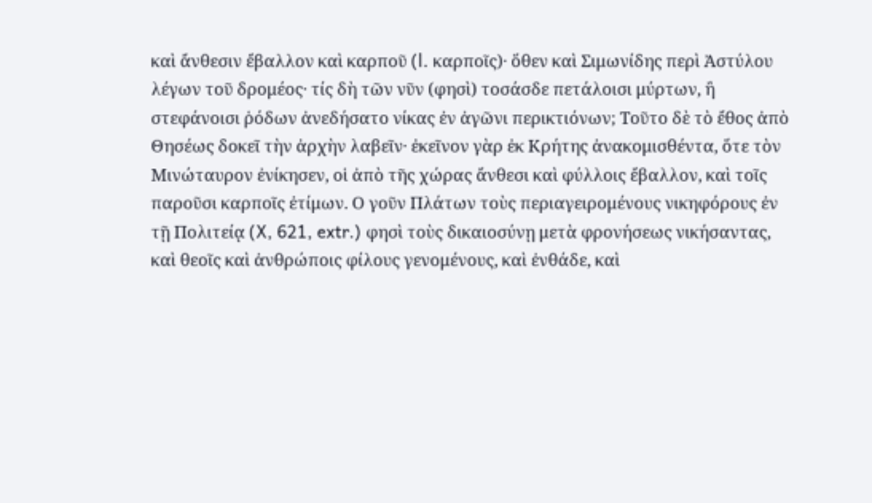καὶ ἄνθεσιν ἔβαλλον καὶ καρποῦ (l. καρποῖς)· ὅθεν καὶ Σιμωνίδης περὶ Ἀστύλου λέγων τοῦ δρομέος· τίς δὴ τῶν νῦν (φησὶ) τοσάσδε πετάλοισι μύρτων, ἢ στεφάνοισι ῥόδων ἀνεδήσατο νίκας ἐν ἀγῶνι περικτιόνων; Τοῦτο δὲ τὸ ἔθος ἀπὸ Θησέως δοκεῖ τὴν ἀρχὴν λαβεῖν· ἐκεῖνον γὰρ ἐκ Κρήτης ἀνακομισθέντα, ὅτε τὸν Μινώταυρον ἐνίκησεν, οἱ ἀπὸ τῆς χώρας ἄνθεσι καὶ φύλλοις ἔβαλλον, καὶ τοῖς παροῦσι καρποῖς ἐτίμων. Ο γοῦν Πλάτων τοὺς περιαγειρομένους νικηφόρους ἐν τῇ Πολιτείᾳ (X, 621, extr.) φησὶ τοὺς δικαιοσύνῃ μετὰ φρονήσεως νικήσαντας, καὶ θεοῖς καὶ ἀνθρώποις φίλους γενομένους, καὶ ἐνθάδε, καὶ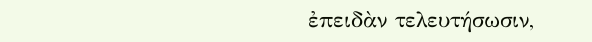ἐπειδὰν τελευτήσωσιν,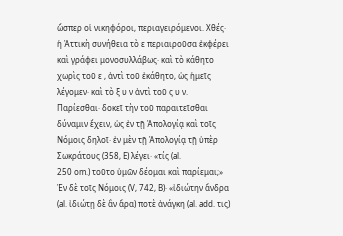ὥσπερ οἱ νικηφόροι, περιαγειρόμενοι. Χθές· ἡ Ἀττικὴ συνήθεια τὸ ε περιαιροῦσα ἐκφέρει καὶ γράφει μονοσυλλάβως· καὶ τὸ κάθητο χωρὶς τοῦ ε , ἀντὶ τοῦ ἐκάθητο, ὡς ἡμεῖς λέγομεν· καὶ τὸ ξ υ ν ἀντὶ τοῦ ς υ ν. Παρίεσθαι· δοκεῖ τὴν τοῦ παραιτεῖσθαι δύναμιν ἔχειν, ὡς ἐν τῇ Ἀπολογίᾳ καὶ τοῖς Νόμοις δηλοῖ· ἐν μὲν τῇ Ἀπολογίᾳ τῇ ὑπὲρ Σωκράτους (358, E) λέγει· «τίς (al.
250 om.) τοῦτο ὑμῶν δέομαι καὶ παρίεμαι;» Ἐν δὲ τοῖς Νόμοις (V, 742, B)· «ἰδιώτην ἄνδρα (al. ἰδιώτῃ δὲ ἂν ἄρα) ποτὲ ἀνάγκη (al. add. τις)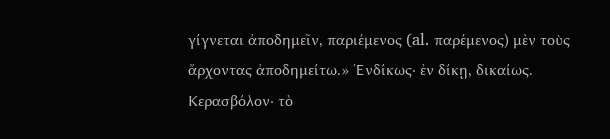γίγνεται ἀποδημεῖν, παριέμενος (al. παρέμενος) μὲν τοὺς ἄρχοντας ἀποδημείτω.» Ἐνδίκως· ἐν δίκῃ, δικαίως. Κερασβόλον· τὸ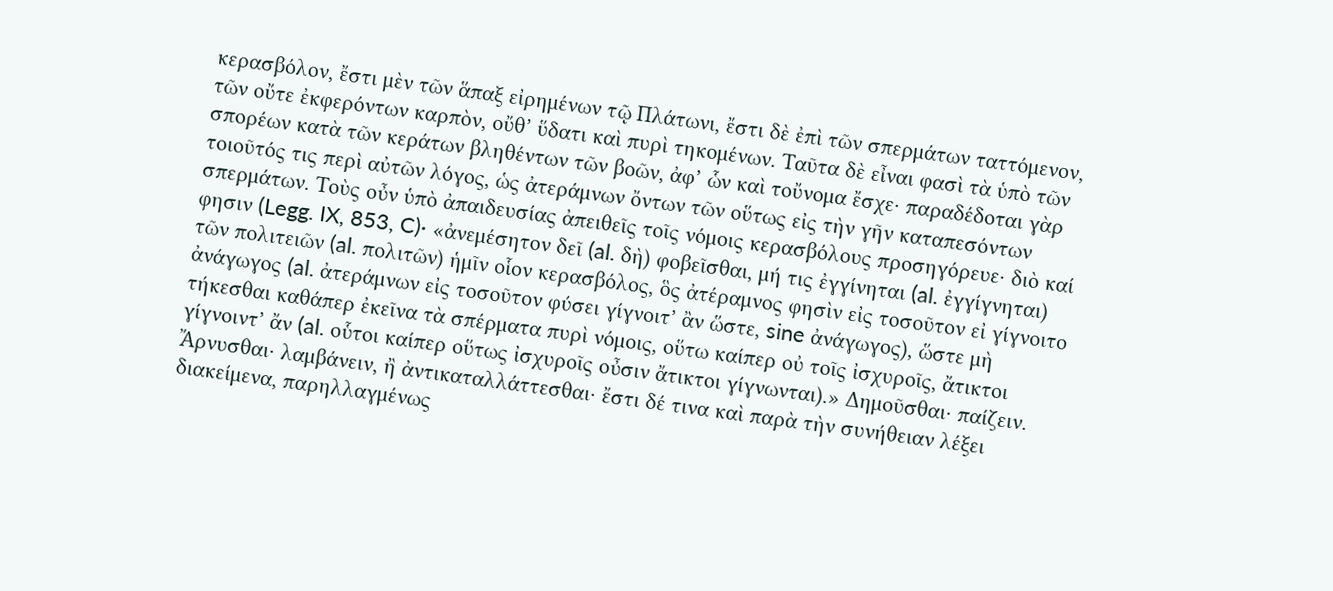κερασβόλον, ἔστι μὲν τῶν ἅπαξ εἰρημένων τῷ Πλάτωνι, ἔστι δὲ ἐπὶ τῶν σπερμάτων ταττόμενον, τῶν οὔτε ἐκφερόντων καρπὸν, οὔθ’ ὕδατι καὶ πυρὶ τηκομένων. Ταῦτα δὲ εἶναι φασὶ τὰ ὑπὸ τῶν σπορέων κατὰ τῶν κεράτων βληθέντων τῶν βοῶν, ἀφ’ ὧν καὶ τοὔνομα ἔσχε· παραδέδοται γὰρ τοιοῦτός τις περὶ αὐτῶν λόγος, ὡς ἀτεράμνων ὄντων τῶν οὕτως εἰς τὴν γῆν καταπεσόντων σπερμάτων. Τοὺς οὖν ὑπὸ ἀπαιδευσίας ἀπειθεῖς τοῖς νόμοις κερασβόλους προσηγόρευε· διὸ καί φησιν (Legg. IX, 853, C)· «ἀνεμέσητον δεῖ (al. δὴ) φοβεῖσθαι, μή τις ἐγγίνηται (al. ἐγγίγνηται) τῶν πολιτειῶν (al. πολιτῶν) ἡμῖν οἷον κερασβόλος, ὃς ἀτέραμνος φησὶν εἰς τοσοῦτον εἰ γίγνοιτο ἀνάγωγος (al. ἀτεράμνων εἰς τοσοῦτον φύσει γίγνοιτ’ ἂν ὥστε, sine ἀνάγωγος), ὥστε μὴ τήκεσθαι καθάπερ ἐκεῖνα τὰ σπέρματα πυρὶ νόμοις, οὕτω καίπερ οὐ τοῖς ἰσχυροῖς, ἄτικτοι γίγνοιντ’ ἄν (al. οὗτοι καίπερ οὕτως ἰσχυροῖς οὖσιν ἄτικτοι γίγνωνται).» Δημοῦσθαι· παίζειν. Ἄρνυσθαι· λαμβάνειν, ἢ ἀντικαταλλάττεσθαι· ἔστι δέ τινα καὶ παρὰ τὴν συνήθειαν λέξει διακείμενα, παρηλλαγμένως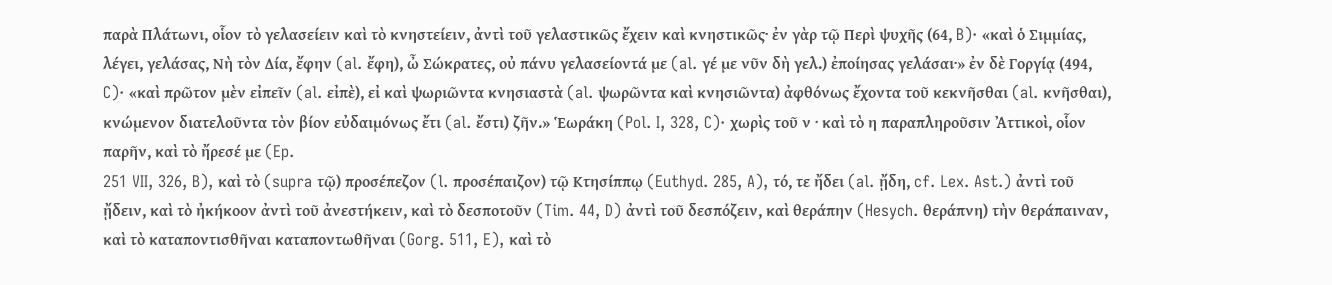παρὰ Πλάτωνι, οἷον τὸ γελασείειν καὶ τὸ κνηστείειν, ἀντὶ τοῦ γελαστικῶς ἔχειν καὶ κνηστικῶς· ἐν γὰρ τῷ Περὶ ψυχῆς (64, B)· «καὶ ὁ Σιμμίας, λέγει, γελάσας, Νὴ τὸν Δία, ἔφην (al. ἔφη), ὦ Σώκρατες, οὐ πάνυ γελασείοντά με (al. γέ με νῦν δὴ γελ.) ἐποίησας γελάσαι·» ἐν δὲ Γοργίᾳ (494, C)· «καὶ πρῶτον μὲν εἰπεῖν (al. εἰπὲ), εἰ καὶ ψωριῶντα κνησιαστὰ (al. ψωρῶντα καὶ κνησιῶντα) ἀφθόνως ἔχοντα τοῦ κεκνῆσθαι (al. κνῆσθαι), κνώμενον διατελοῦντα τὸν βίον εὐδαιμόνως ἔτι (al. ἔστι) ζῆν.» Ἑωράκη (Pol. I, 328, C)· χωρὶς τοῦ ν · καὶ τὸ η παραπληροῦσιν Ἀττικοὶ, οἷον παρῆν, καὶ τὸ ἤρεσέ με (Ep.
251 VII, 326, B), καὶ τὸ (supra τῷ) προσέπεζον (l. προσέπαιζον) τῷ Κτησίππῳ (Euthyd. 285, A), τό, τε ἤδει (al. ᾔδη, cf. Lex. Ast.) ἀντὶ τοῦ ᾔδειν, καὶ τὸ ἠκήκοον ἀντὶ τοῦ ἀνεστήκειν, καὶ τὸ δεσποτοῦν (Tim. 44, D) ἀντὶ τοῦ δεσπόζειν, καὶ θεράπην (Hesych. θεράπνη) τὴν θεράπαιναν, καὶ τὸ καταποντισθῆναι καταποντωθῆναι (Gorg. 511, E), καὶ τὸ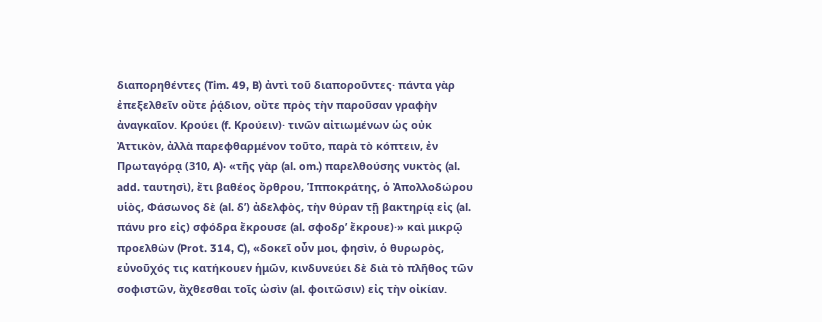διαπορηθέντες (Tim. 49, B) ἀντὶ τοῦ διαποροῦντες· πάντα γὰρ ἐπεξελθεῖν οὔτε ῥᾴδιον, οὔτε πρὸς τὴν παροῦσαν γραφὴν ἀναγκαῖον. Κρούει (f. Κρούειν)· τινῶν αἰτιωμένων ὡς οὐκ Ἀττικὸν, ἀλλὰ παρεφθαρμένον τοῦτο, παρὰ τὸ κόπτειν, ἐν Πρωταγόρᾳ (310, A)· «τῆς γὰρ (al. om.) παρελθούσης νυκτὸς (al. add. ταυτησὶ), ἔτι βαθέος ὄρθρου, Ἱπποκράτης, ὁ Ἀπολλοδώρου υἱὸς, Φάσωνος δὲ (al. δ’) ἀδελφὸς, τὴν θύραν τῇ βακτηρίᾳ εἰς (al. πάνυ pro εἰς) σφόδρα ἔκρουσε (al. σφοδρ’ ἔκρουε)·» καὶ μικρῷ προελθὼν (Prot. 314, C), «δοκεῖ οὖν μοι, φησὶν, ὁ θυρωρὸς, εὐνοῦχός τις κατήκουεν ἡμῶν, κινδυνεύει δὲ διὰ τὸ πλῆθος τῶν σοφιστῶν, ἄχθεσθαι τοῖς ὠσὶν (al. φοιτῶσιν) εἰς τὴν οἰκίαν.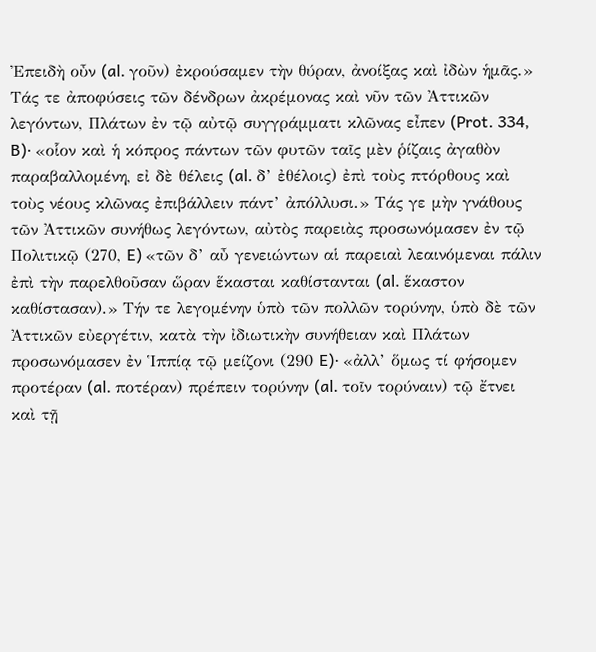Ἐπειδὴ οὖν (al. γοῦν) ἐκρούσαμεν τὴν θύραν, ἀνοίξας καὶ ἰδὼν ἡμᾶς.» Τάς τε ἀποφύσεις τῶν δένδρων ἀκρέμονας καὶ νῦν τῶν Ἀττικῶν λεγόντων, Πλάτων ἐν τῷ αὐτῷ συγγράμματι κλῶνας εἶπεν (Prot. 334, B)· «οἷον καὶ ἡ κόπρος πάντων τῶν φυτῶν ταῖς μὲν ῥίζαις ἀγαθὸν παραβαλλομένη, εἰ δὲ θέλεις (al. δ’ ἐθέλοις) ἐπὶ τοὺς πτόρθους καὶ τοὺς νέους κλῶνας ἐπιβάλλειν πάντ’ ἀπόλλυσι.» Τάς γε μὴν γνάθους τῶν Ἀττικῶν συνήθως λεγόντων, αὐτὸς παρειὰς προσωνόμασεν ἐν τῷ Πολιτικῷ (270, E) «τῶν δ’ αὖ γενειώντων αἱ παρειαὶ λεαινόμεναι πάλιν ἐπὶ τὴν παρελθοῦσαν ὥραν ἕκασται καθίστανται (al. ἕκαστον καθίστασαν).» Τήν τε λεγομένην ὑπὸ τῶν πολλῶν τορύνην, ὑπὸ δὲ τῶν Ἀττικῶν εὐεργέτιν, κατὰ τὴν ἰδιωτικὴν συνήθειαν καὶ Πλάτων προσωνόμασεν ἐν Ἱππίᾳ τῷ μείζονι (290 E)· «ἀλλ’ ὅμως τί φήσομεν προτέραν (al. ποτέραν) πρέπειν τορύνην (al. τοῖν τορύναιν) τῷ ἔτνει καὶ τῇ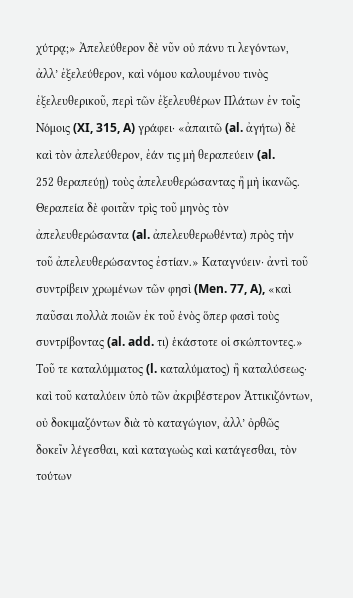χύτρᾳ;» Ἀπελεύθερον δὲ νῦν οὐ πάνυ τι λεγόντων, ἀλλ’ ἐξελεύθερον, καὶ νόμου καλουμένου τινὸς ἐξελευθερικοῦ, περὶ τῶν ἐξελευθέρων Πλάτων ἐν τοῖς Νόμοις (XI, 315, A) γράφει· «ἀπαιτῶ (al. ἀγήτω) δὲ καὶ τὸν ἀπελεύθερον, ἐάν τις μὴ θεραπεύειν (al.
252 θεραπεύῃ) τοὺς ἀπελευθερώσαντας ἢ μὴ ἱκανῶς. Θεραπεία δὲ φοιτᾶν τρὶς τοῦ μηνὸς τὸν ἀπελευθερώσαντα (al. ἀπελευθερωθέντα) πρὸς τὴν τοῦ ἀπελευθερώσαντος ἐστίαν.» Καταγνύειν· ἀντὶ τοῦ συντρίβειν χρωμένων τῶν φησὶ (Men. 77, A), «καὶ παῦσαι πολλὰ ποιῶν ἐκ τοῦ ἑνὸς ὅπερ φασὶ τοὺς συντρίβοντας (al. add. τι) ἑκάστοτε οἱ σκώπτοντες.» Τοῦ τε καταλύμματος (l. καταλύματος) ἢ καταλύσεως· καὶ τοῦ καταλύειν ὑπὸ τῶν ἀκριβέστερον Ἀττικιζόντων, οὐ δοκιμαζόντων διὰ τὸ καταγώγιον, ἀλλ’ ὀρθῶς δοκεῖν λέγεσθαι, καὶ καταγωὼς καὶ κατάγεσθαι, τὸν τούτων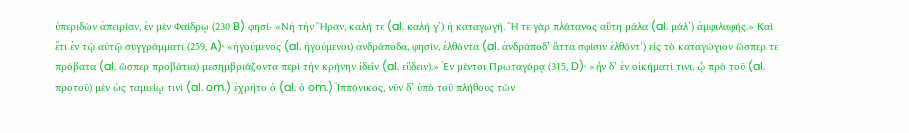ὑπεριδὼν ἀπειρίαν, ἐν μὲν Φαίδρῳ (230 B) φησί· «Νὴ τὴν Ἥραν, καλή τε (al. καλή γ’) ἡ καταγωγή. Ἥ τε γὰρ πλάτανος αὕτη μάλα (al. μάλ’) ἀμφιλαφής.» Καὶ ἔτι ἐν τῷ αὐτῷ συγγράμματι (259, A)· «ἡγούμενος (al. ἡγούμενοι) ἀνδράποδα, φησὶν, ἐλθόντα (al. ἀνδράποδ’ ἅττα σφίσιν ἐλθόντ’) εἰς τὸ καταγώγιον ὥσπερ τε πρόβατα (al. ὥσπερ προβάτια) μεσημβριάζοντα περὶ τὴν κρήνην ἰδεῖν (al. εὕδειν).» Ἐν μέντοι Πρωταγόρᾳ (315, D)· «ἦν δ’ ἐν οἰκήματί τινι, ᾧ πρὸ τοῦ (al. προτοῦ) μὲν ὡς ταμιείῳ τινὶ (al. om.) ἐχρῆτο ὁ (al. ὁ om.) Ἱππόνικος, νῦν δ’ ὑπὸ τοῦ πλήθους τῶν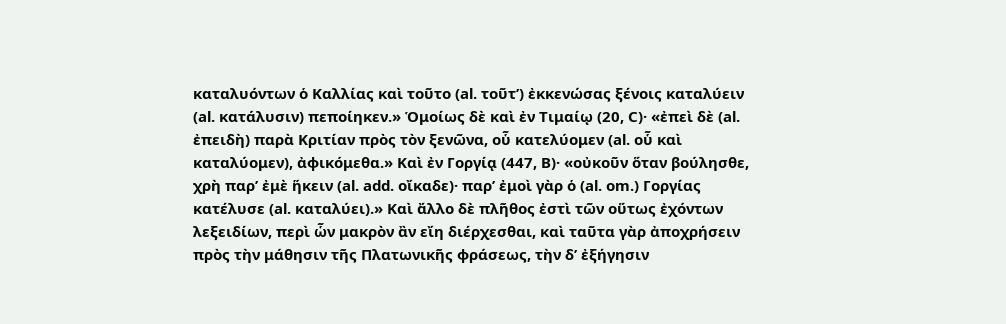καταλυόντων ὁ Καλλίας καὶ τοῦτο (al. τοῦτ’) ἐκκενώσας ξένοις καταλύειν (al. κατάλυσιν) πεποίηκεν.» Ὁμοίως δὲ καὶ ἐν Τιμαίῳ (20, C)· «ἐπεὶ δὲ (al. ἐπειδὴ) παρὰ Κριτίαν πρὸς τὸν ξενῶνα, οὗ κατελύομεν (al. οὗ καὶ καταλύομεν), ἀφικόμεθα.» Καὶ ἐν Γοργίᾳ (447, B)· «οὐκοῦν ὅταν βούλησθε, χρὴ παρ’ ἐμὲ ἥκειν (al. add. οἴκαδε)· παρ’ ἐμοὶ γὰρ ὁ (al. om.) Γοργίας κατέλυσε (al. καταλύει).» Καὶ ἄλλο δὲ πλῆθος ἐστὶ τῶν οὕτως ἐχόντων λεξειδίων, περὶ ὧν μακρὸν ἂν εἴη διέρχεσθαι, καὶ ταῦτα γὰρ ἀποχρήσειν πρὸς τὴν μάθησιν τῆς Πλατωνικῆς φράσεως, τὴν δ’ ἐξήγησιν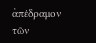ἀπέδραμον τῶν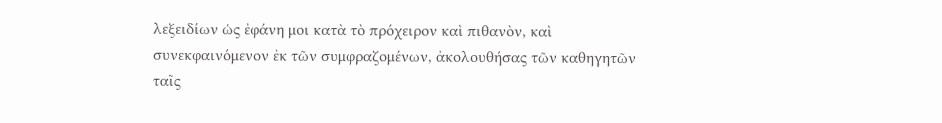λεξειδίων ὡς ἐφάνη μοι κατὰ τὸ πρόχειρον καὶ πιθανὸν, καὶ συνεκφαινόμενον ἐκ τῶν συμφραζομένων, ἀκολουθήσας τῶν καθηγητῶν ταῖς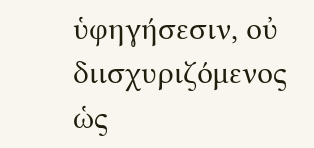ὑφηγήσεσιν, οὐ διισχυριζόμενος ὡς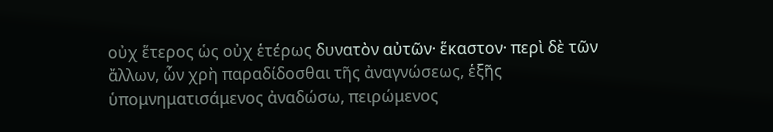οὐχ ἕτερος ὡς οὐχ ἑτέρως δυνατὸν αὐτῶν· ἕκαστον· περὶ δὲ τῶν ἄλλων, ὧν χρὴ παραδίδοσθαι τῆς ἀναγνώσεως, ἑξῆς ὑπομνηματισάμενος ἀναδώσω, πειρώμενος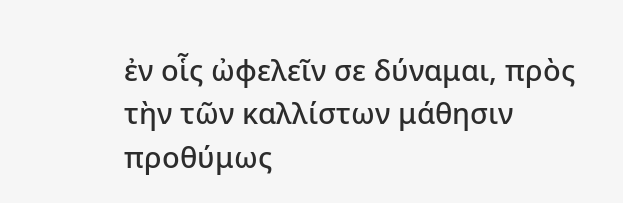ἐν οἷς ὠφελεῖν σε δύναμαι, πρὸς τὴν τῶν καλλίστων μάθησιν προθύμως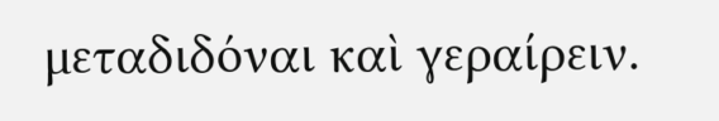μεταδιδόναι καὶ γεραίρειν.